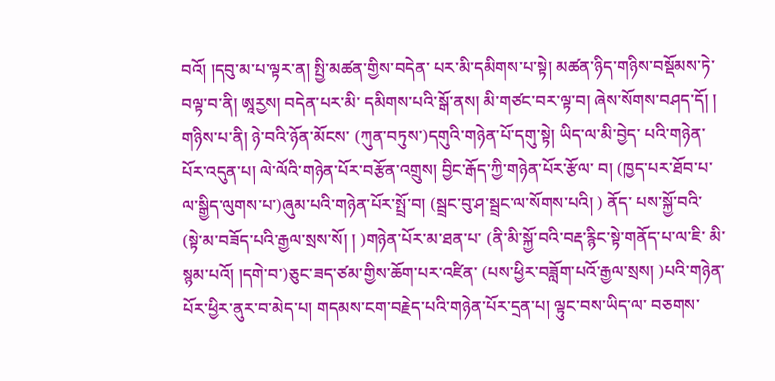བའོ། །དབུ་མ་པ་ལྟར་ན། སྤྱི་མཚན་གྱིས་བདེན་ པར་མི་དམིགས་པ་སྟེ། མཚན་ཉིད་གཉིས་བསྡོམས་ཏེ་བལྟ་བ་ནི། ཨཱརྱས། བདེན་པར་མི་ དམིགས་པའི་སྒོ་ནས། མི་གཙང་བར་ལྟ་བ། ཞེས་སོགས་བཤད་དོ། ། གཉིས་པ་ནི། ཉེ་བའི་ཉོན་མོངས་ (ཀུན་བཏུས་)དགུའི་གཉེན་པོ་དགུ་སྟེ། ཡིད་ལ་མི་བྱེད་ པའི་གཉེན་པོར་འདུན་པ། ལེ་ལོའི་གཉེན་པོར་བརྩོན་འགྲུས། བྱིང་རྒོད་ཀྱི་གཉེན་པོར་རྩོལ་ བ། (ཁྱད་པར་ཐོབ་པ་ལ་སྒྱིད་ལུགས་པ་)ཞུམ་པའི་གཉེན་པོར་སྤྲོ་བ། (སྦྲང་བུ་ཤ་སྦྲང་ལ་སོགས་པའི། ) ནོད་ པས་སྐྱོ་བའི་ (སྟེ་མ་བཟོད་པའི་རྒྱལ་སྲས་སོ། ། )གཉེན་པོར་མ་ཐན་པ་ (ནི་མི་སྐྱོ་བའི་བརྡ་རྙིང་སྟེ་གནོད་པ་ལ་ཇི་ མི་སྙམ་པའོ། །དགེ་བ་)ཅུང་ཟད་ཙམ་གྱིས་ཆོག་པར་འཛིན་ (པས་ཕྱིར་བཟློག་པའོ་རྒྱལ་སྲས། )པའི་གཉེན་ པོར་ཕྱིར་ནུར་བ་མེད་པ། གདམས་ངག་བརྗེད་པའི་གཉེན་པོར་དྲན་པ། ལྟུང་བས་ཡིད་ལ་ བཅགས་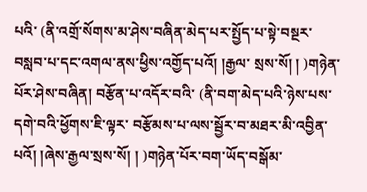པའི་ (ནི་འགྲོ་སོགས་མ་ཤེས་བཞིན་མེད་པར་སྤྱོད་པ་སྟེ་བསྔར་བསླབ་པ་དང་འགལ་ནས་ཕྱིས་འགྱོད་པའོ། །རྒྱལ་ སྲས་སོ། ། )གཉེན་པོར་ཤེས་བཞིན། བརྩོན་པ་འདོར་བའི་ (ནི་བག་མེད་པའི་ཉེས་པས་དགེ་བའི་ཕྱོགས་ཇི་ལྟར་ བརྩོམས་པ་ལས་སྦྱོར་བ་མཐར་མི་འབྱིན་པའོ། །ཞེས་རྒྱལ་སྲས་སོ། ། )གཉེན་པོར་བག་ཡོད་བསྒོམ་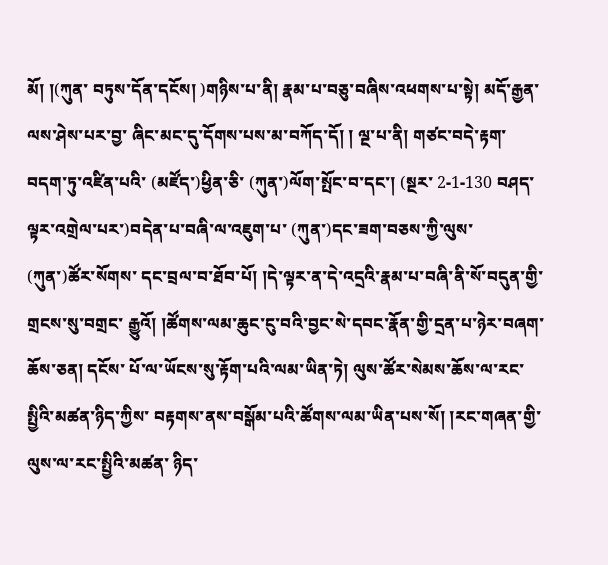མོ། །(ཀུན་ བཏུས་དོན་དངོས། )གཉིས་པ་ནི། རྣམ་པ་བཅུ་བཞིས་འཕགས་པ་སྟེ། མདོ་རྒྱན་ལས་ཤེས་པར་བྱ་ ཞིང་མང་དུ་དོགས་པས་མ་བཀོད་དོ། ། ལྔ་པ་ནི། གཙང་བདེ་རྟག་བདག་ཏུ་འཛིན་པའི་ (མཛོད་)ཕྱིན་ཅི་ (ཀུན་)ལོག་སྤོང་བ་དང་། (སྔར་ 2-1-130 བཤད་ལྟར་འགྲེལ་པར་)བདེན་པ་བཞི་ལ་འཇུག་པ་ (ཀུན་)དང་ཟག་བཅས་ཀྱི་ལུས་ (ཀུན་)ཚོར་སོགས་ དང་བྲལ་བ་ཐོབ་པོ། །དེ་ལྟར་ན་དེ་འདྲའི་རྣམ་པ་བཞི་ནི་སོ་བདུན་གྱི་གྲངས་སུ་བགྲང་ རྒྱུའོ། །ཚོགས་ལམ་ཆུང་ངུ་བའི་བྱང་སེ་དབང་རྣོན་གྱི་དྲན་པ་ཉེར་བཞག་ཆོས་ཅན། དངོས་ པོ་ལ་ཡོངས་སུ་རྟོག་པའི་ལམ་ཡིན་ཏེ། ལུས་ཚོར་སེམས་ཆོས་ལ་རང་སྤྱིའི་མཚན་ཉིད་ཀྱིས་ བརྟགས་ནས་བསྒོམ་པའི་ཚོགས་ལམ་ཡིན་པས་སོ། །རང་གཞན་གྱི་ལུས་ལ་རང་སྤྱིའི་མཚན་ ཉིད་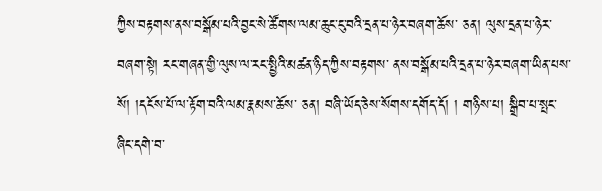ཀྱིས་བརྟགས་ནས་བསྒོམ་པའི་བྱང་སེ་ཚོགས་ལམ་ཆུང་ངུ་བའི་དྲན་པ་ཉེར་བཞག་ཆོས་ ཅན། ལུས་དྲན་པ་ཉེར་བཞག་སྟེ། རང་གཞན་གྱི་ལུས་ལ་རང་སྤྱིའི་མཚན་ཉིད་ཀྱིས་བརྟགས་ ནས་བསྒོམ་པའི་དྲན་པ་ཉེར་བཞག་ཡིན་པས་སོ། །དངོས་པོ་ལ་རྟོག་བའི་ལམ་རྣམས་ཆོས་ ཅན། བཞི་ཡོད་ཅེས་སོགས་དགོད་དོ། ། གཉིས་པ། སྒྲིབ་པ་སྤང་ཞིང་དགེ་བ་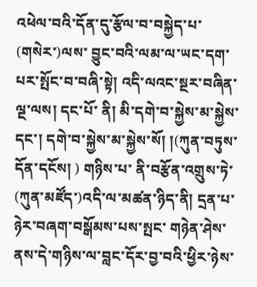འཕེལ་བའི་དོན་དུ་རྩོལ་བ་བསྐྱེད་པ་ (གསེར་)ལས་ བྱུང་བའི་ལམ་ལ་ཡང་དག་པར་སྤོང་བ་བཞི་སྟེ། འདི་ལའང་སྔར་བཞིན་ལྔ་ལས། དང་པོ་ ནི། མི་དགེ་བ་སྐྱེས་མ་སྐྱེས་དང་། དགེ་བ་སྐྱེས་མ་སྐྱེས་སོ། །(ཀུན་བཏུས་དོན་དངོས། ) གཉིས་པ་ ནི་བརྩོན་འགྲུས་ཏེ་ (ཀུན་མཛོད་)འདི་ལ་མཚན་ཉིད་ནི། དྲན་པ་ཉེར་བཞག་བསྒོམས་པས་སྤང་ གཉེན་ཤེས་ནས་དེ་གཉིས་ལ་བླང་དོར་བྱ་བའི་ཕྱིར་ཉེས་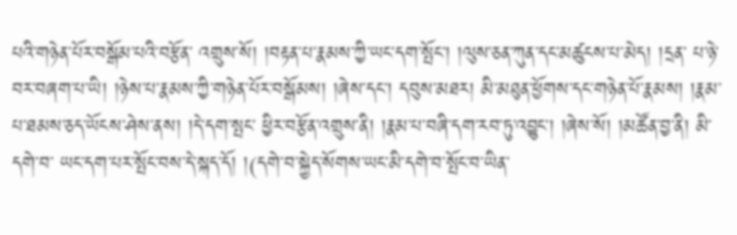པའི་གཉེན་པོར་བསྒོམ་པའི་བརྩོན་ འགྲུས་སོ། །བརྟན་པ་རྣམས་ཀྱི་ཡང་དག་སྤོང་། །ལུས་ཅན་ཀུན་དང་མཚུངས་པ་མེད། །དྲན་ པ་ཉེ་བར་བཞག་པ་ཡི། །ཉེས་པ་རྣམས་ཀྱི་གཉེན་པོར་བསྒོམས། །ཞེས་དང་། དབུས་མཐར། མི་མཐུན་ཕྱོགས་དང་གཉེན་པོ་རྣམས། །རྣམ་པ་ཐམས་ཅད་ཡོངས་ཤེས་ནས། །དེ་དག་སྤང་ ཕྱིར་བརྩོན་འགྲུས་ནི། །རྣམ་པ་བཞི་དག་རབ་ཏུ་འབྱུང་། །ཞེས་སོ། །མཚོན་བྱ་ནི། མི་དགེ་བ་ ཡང་དག་པར་སྤོང་བས་དེ་སྐད་དོ། །(དགེ་བ་སྐྱེད་སོགས་ཡང་མི་དགེ་བ་སྤོང་བ་ཡིན་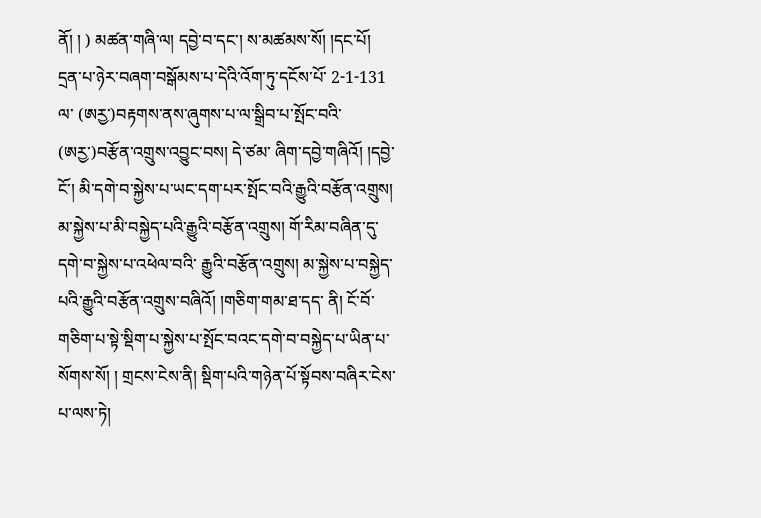ནོ། ། ) མཚན་གཞི་ལ། དབྱེ་བ་དང་། ས་མཚམས་སོ། །དང་པོ། དྲན་པ་ཉེར་བཞག་བསྒོམས་པ་དེའི་འོག་ཏུ་དངོས་པོ་ 2-1-131 ལ་ (ཨརྱ་)བརྟགས་ནས་ཞུགས་པ་ལ་སྒྲིབ་པ་སྤོང་བའི་ (ཨརྱ་)བརྩོན་འགྲུས་འབྱུང་བས། དེ་ཙམ་ ཞིག་དབྱེ་གཞིའོ། །དབྱེ་ངོ་། མི་དགེ་བ་སྐྱེས་པ་ཡང་དག་པར་སྤོང་བའི་རྒྱུའི་བརྩོན་འགྲུས། མ་སྐྱེས་པ་མི་བསྐྱེད་པའི་རྒྱུའི་བརྩོན་འགྲུས། གོ་རིམ་བཞིན་དུ་དགེ་བ་སྐྱེས་པ་འཕེལ་བའི་ རྒྱུའི་བརྩོན་འགྲུས། མ་སྐྱེས་པ་བསྐྱེད་པའི་རྒྱུའི་བརྩོན་འགྲུས་བཞིའོ། །གཅིག་གམ་ཐ་དད་ ནི། ངོ་བོ་གཅིག་པ་སྟེ་སྡིག་པ་སྐྱེས་པ་སྤོང་བའང་དགེ་བ་བསྐྱེད་པ་ཡིན་པ་སོགས་སོ། ། གྲངས་ངེས་ནི། སྡིག་པའི་གཉེན་པོ་སྟོབས་བཞིར་ངེས་པ་ལས་ཏེ།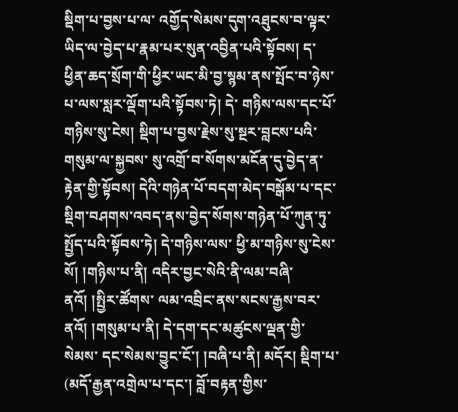སྡིག་པ་བྱས་པ་ལ་ འགྱོད་སེམས་དུག་འཐུངས་བ་ལྟར་ཡིད་ལ་བྱེད་པ་རྣམ་པར་སུན་འབྱིན་པའི་སྟོབས། ད་ ཕྱིན་ཆད་སྲོག་གི་ཕྱིར་ཡང་མི་བྱ་སྙམ་ནས་སྤོང་བ་ཉེས་པ་ལས་སླར་ལྡོག་པའི་སྟོབས་ཏེ། དེ་ གཉིས་ལས་དང་པོ་གཉིས་སུ་ངེས། སྡིག་པ་བྱས་རྗེས་སུ་སྔར་བླངས་པའི་གསུམ་ལ་སྐྱབས་ སུ་འགྲོ་བ་སོགས་མངོན་དུ་བྱེད་ན་རྟེན་གྱི་སྟོབས། དེའི་གཉེན་པོ་བདག་མེད་བསྒོམ་པ་དང་ སྡིག་བཤགས་འབད་ནས་བྱེད་སོགས་གཉེན་པོ་ཀུན་ཏུ་སྤྱོད་པའི་སྟོབས་ཏེ། དེ་གཉིས་ལས་ ཕྱི་མ་གཉིས་སུ་ངེས་སོ། །གཉིས་པ་ནི། འདིར་བྱང་སེའི་ནི་ལམ་བཞི་ནའོ། །སྤྱིར་ཚོགས་ ལམ་འབྲིང་ནས་སངས་རྒྱས་བར་ནའོ། །གསུམ་པ་ནི། དེ་དག་དང་མཚུངས་ལྡན་གྱི་སེམས་ དང་སེམས་བྱུང་ངོ་། །བཞི་པ་ནི། མདོར། སྡིག་པ་ (མདོ་རྒྱན་འགྲེལ་པ་དང་། བློ་བརྟན་གྱིས་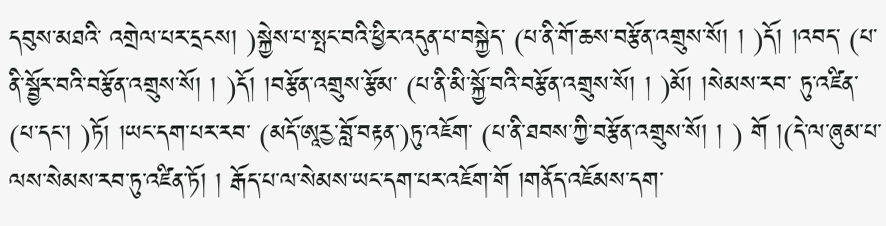དབུས་མཐའི་ འགྲེལ་པར་དྲངས། )སྐྱེས་པ་སྤང་བའི་ཕྱིར་འདུན་པ་བསྐྱེད་ (པ་ནི་གོ་ཆས་བརྩོན་འགྲུས་སོ། ། )དོ། །འབད་ (པ་ ནི་སྦྱོར་བའི་བརྩོན་འགྲུས་སོ། ། )དོ། །བརྩོན་འགྲུས་རྩོམ་ (པ་ནི་མི་སྐྱོ་བའི་བརྩོན་འགྲུས་སོ། ། )མོ། །སེམས་རབ་ ཏུ་འཛིན་ (པ་དང་། )ཏོ། །ཡང་དག་པར་རབ་ (མདོ་ཨཱརྱ་བློ་བརྟན་)ཏུ་འཇོག་ (པ་ནི་ཐབས་ཀྱི་བརྩོན་འགྲུས་སོ། ། ) གོ །(དེ་ལ་ཞུམ་པ་ལས་སེམས་རབ་ཏུ་འཛིན་ཏོ། ། རྒོད་པ་ལ་སེམས་ཡང་དག་པར་འཇོག་གོ །གནོད་འཇོམས་དག་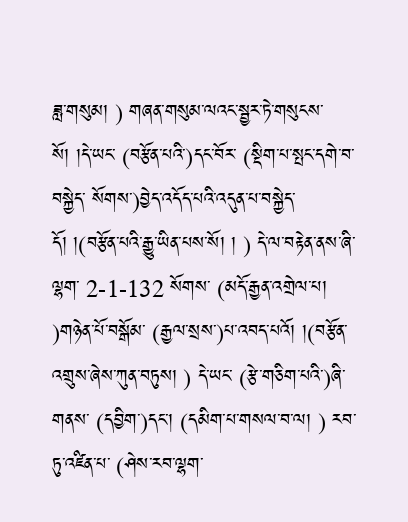ཟླ་གསུམ། ) གཞན་གསུམ་ལའང་སྦྱར་ཏེ་གསུངས་སོ། །དེ་ཡང་ (བརྩོན་པའི་)དང་བོར་ (སྡིག་པ་སྤང་དགེ་བ་བསྐྱེད་ སོགས་)བྱེད་འདོད་པའི་འདུན་པ་བསྐྱེད་དོ། །(བརྩོན་པའི་རྒྱུ་ཡིན་པས་སོ། ། ) དེ་ལ་བརྟེན་ནས་ཞི་ལྷག་ 2-1-132 སོགས་ (མདོ་རྒྱན་འགྲེལ་པ། )གཉེན་པོ་བསྒོམ་ (རྒྱལ་སྲས་)པ་འབད་པའོ། །(བརྩོན་འགྲུས་ཞེས་ཀུན་བཏུས། ) དེ་ཡང་ (རྩེ་གཅིག་པའི་)ཞི་གནས་ (དབྱིག་)དང་། (དམིག་པ་གསལ་བ་ལ། ) རབ་ཏུ་འཛིན་པ་ (ཤེས་རབ་ལྷག་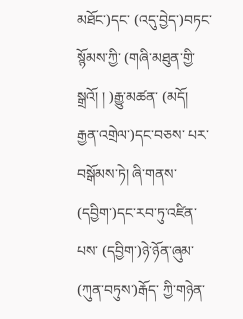མཐོང་)དང་ (འདུ་བྱེད་)བཏང་སྙོམས་ཀྱི་ (གཞི་མཐུན་གྱི་སྒྲའོ། ། )རྒྱུ་མཚན་ (མདོ། རྒྱན་འགྲེལ་)དང་བཅས་ པར་བསྒོམས་ཏེ། ཞི་གནས་ (དབྱིག་)དང་རབ་ཏུ་འཛིན་པས་ (དབྱིག་)ཉེ་ཉོན་ཞུམ་ (ཀུན་བཏུས་)རྒོད་ ཀྱི་གཉེན་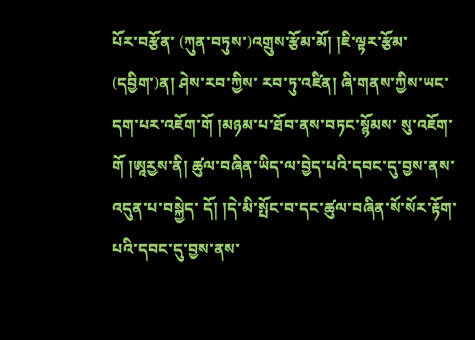པོར་བརྩོན་ (ཀུན་བཏུས་)འགྲུས་རྩོམ་མོ། །ཇི་ལྟར་རྩོམ་ (དབྱིག་)ན། ཤེས་རབ་ཀྱིས་ རབ་ཏུ་འཛིན། ཞི་གནས་ཀྱིས་ཡང་དག་པར་འཇོག་གོ །མཉམ་པ་ཐོབ་ནས་བཏང་སྙོམས་ སུ་འཇོག་གོ །ཨཱརྱས་ནི། ཚུལ་བཞིན་ཡིད་ལ་བྱེད་པའི་དབང་དུ་བྱས་ནས་འདུན་པ་བསྐྱེད་ དོ། །དེ་མི་སྤོང་བ་དང་ཚུལ་བཞིན་སོ་སོར་རྟོག་པའི་དབང་དུ་བྱས་ནས་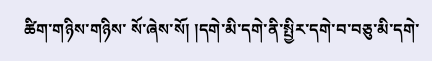ཚིག་གཉིས་གཉིས་ སོ་ཞེས་སོ། །དགེ་མི་དགེ་ནི་སྤྱིར་དགེ་བ་བཅུ་མི་དགེ་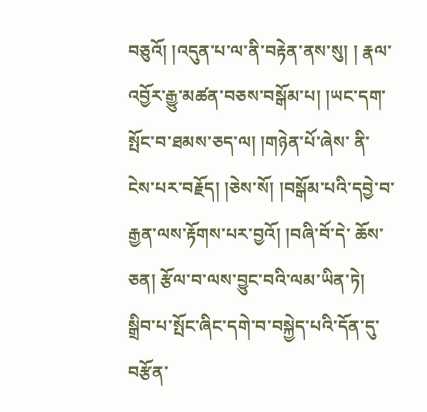བཅུའོ། །འདུན་པ་ལ་ནི་བརྟེན་ནས་སུ། ། རྣལ་འབྱོར་རྒྱུ་མཚན་བཅས་བསྒོམ་པ། །ཡང་དག་སྤོང་བ་ཐམས་ཅད་ལ། །གཉེན་པོ་ཞེས་ ནི་ངེས་པར་བརྗོད། །ཅེས་སོ། །བསྒོམ་པའི་དབྱེ་བ་རྒྱན་ལས་རྟོགས་པར་བྱའོ། །བཞི་བོ་དེ་ ཆོས་ཅན། རྩོལ་བ་ལས་བྱུང་བའི་ལམ་ཡིན་ཏེ། སྒྲིབ་པ་སྤོང་ཞིང་དགེ་བ་བསྐྱེད་པའི་དོན་དུ་ བརྩོན་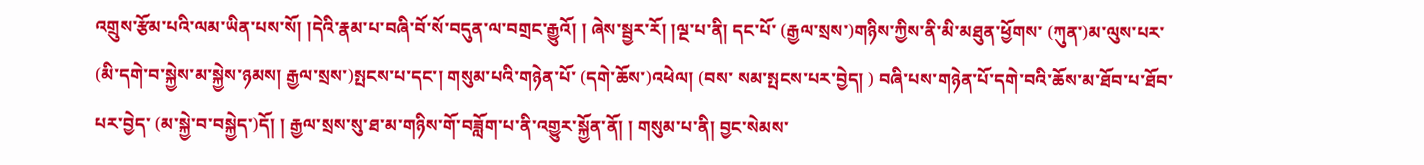འགྲུས་རྩོམ་པའི་ལམ་ཡིན་པས་སོ། །དེའི་རྣམ་པ་བཞི་བོ་སོ་བདུན་ལ་བགྲང་རྒྱུའོ། ། ཞེས་སྦྱར་རོ། །ལྔ་པ་ནི། དང་པོ་ (རྒྱལ་སྲས་)གཉིས་ཀྱིས་ནི་མི་མཐུན་ཕྱོགས་ (ཀུན་)མ་ལུས་པར་ (མི་དགེ་བ་སྐྱེས་མ་སྐྱེས་ཉམས། རྒྱལ་སྲས་)སྤངས་པ་དང་། གསུམ་པའི་གཉེན་པོ་ (དགེ་ཆོས་)འཕེལ། (བས་ སམ་སྤངས་པར་བྱེད། ) བཞི་པས་གཉེན་པོ་དགེ་བའི་ཆོས་མ་ཐོབ་པ་ཐོབ་པར་བྱེད་ (མ་སྐྱེ་བ་བསྐྱེད་)དོ། ། རྒྱལ་སྲས་སུ་ཐ་མ་གཉིས་གོ་བཟློག་པ་ནི་འགྱུར་སྐྱོན་ནོ། ། གསུམ་པ་ནི། བྱང་སེམས་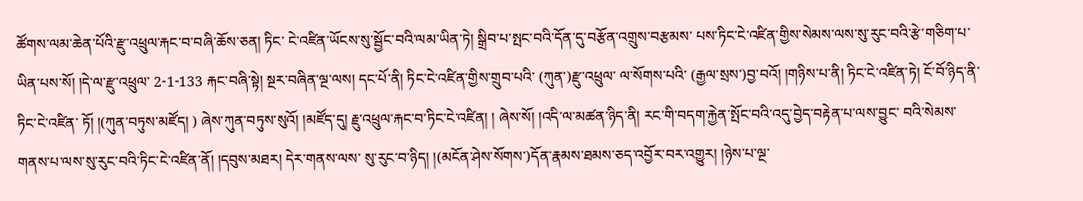ཚོགས་ལམ་ཆེན་པོའི་རྫུ་འཕྲུལ་རྐང་བ་བཞི་ཆོས་ཅན། ཏིང་ ངེ་འཛིན་ཡོངས་སུ་སྦྱོང་བའི་ལམ་ཡིན་ཏེ། སྒྲིབ་པ་སྤང་བའི་དོན་དུ་བརྩོན་འགྲུས་བརྩམས་ པས་ཏིང་ངེ་འཛིན་གྱིས་སེམས་ལས་སུ་རུང་བའི་རྩེ་གཅིག་པ་ཡིན་པས་སོ། །དེ་ལ་རྫུ་འཕྲུལ་ 2-1-133 རྐང་བཞི་སྟེ། སྔར་བཞིན་ལྔ་ལས། དང་པོ་ནི། ཏིང་ངེ་འཛིན་གྱིས་གྲུབ་པའི་ (ཀུན་)རྫུ་འཕྲུལ་ ལ་སོགས་པའི་ (རྒྱལ་སྲས་)བྱ་བའོ། །གཉིས་པ་ནི། ཏིང་ངེ་འཛིན་ཏེ། ངོ་བོ་ཉིད་ནི་ཏིང་ངེ་འཛིན་ ཏོ། །(ཀུན་བཏུས་མཛོད། ) ཞེས་ཀུན་བཏུས་སུའོ། །མཛོད་དུ། རྗུ་འཕྲུལ་རྐང་བ་ཏིང་ངེ་འཛིན། ། ཞེས་སོ། །འདི་ལ་མཚན་ཉིད་ནི། རང་གི་བདག་རྐྱེན་སྤོང་བའི་འདུ་བྱེད་བརྟེན་པ་ལས་བྱུང་ བའི་སེམས་གནས་པ་ལས་སུ་རུང་བའི་ཏིང་ངེ་འཛིན་ནོ། །དབུས་མཐར། དེར་གནས་ལས་ སུ་རུང་བ་ཉིད། །(མངོན་ཤེས་སོགས་)དོན་རྣམས་ཐམས་ཅད་འབྱོར་བར་འགྱུར། །ཉེས་པ་ལྔ་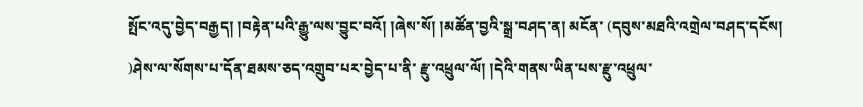སྤོང་འདུ་བྱེད་བརྒྱད། །བརྟེན་པའི་རྒྱུ་ལས་བྱུང་བའོ། །ཞེས་སོ། །མཚོན་བྱའི་སྒྲ་བཤད་ན། མངོན་ (དབུས་མཐའི་འགྲེལ་བཤད་དངོས། )ཤེས་ལ་སོགས་པ་དོན་ཐམས་ཅད་འགྲུབ་པར་བྱེད་པ་ནི་ རྫུ་འཕྲུལ་ལོ། །དེའི་གནས་ཡིན་པས་རྫུ་འཕྲུལ་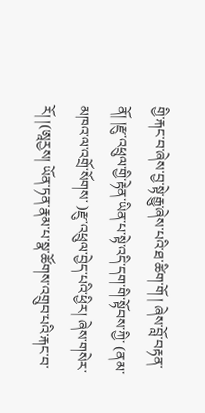གྱི་རྐང་བ་ཞེས་བྱ་སྟེ་རྒྱུ་ཞེས་པའི་ཐ་ཚིག་གོ ། ཞེས་བློ་བརྟན་ནོ། །རྫུ་འཕྲུལ་གྱི་རྟེན་ཡིན་པ་སྟེ་འདི་དག་གི་སྟོབས་ཀྱི་ (ནམ་མཁའ་ལ་འགྲོ་སོགས་ )རྫུ་འཕྲུལ་བྱེད་པའི་ཕྱིར། ཞེས་གསེར་རོ། །(ཨཱརྱས། ཡོན་ཏན་རྣམ་པ་སྣ་ཚོགས་འགྲུབ་པའི་རྐང་བ་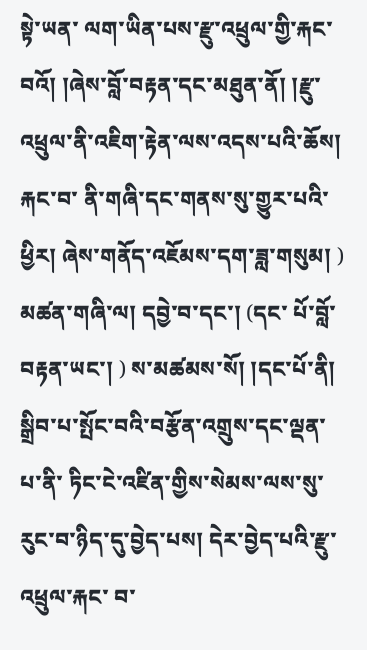སྟེ་ཡན་ ལག་ཡིན་པས་རྫུ་འཕྲུལ་གྱི་རྐང་བའོ། །ཞེས་བློ་བརྟན་དང་མཐུན་ནོ། །རྫུ་འཕྲུལ་ནི་འཇིག་རྟེན་ལས་འདས་པའི་ཆོས། རྐང་བ་ ནི་གཞི་དང་གནས་སུ་གྱུར་པའི་ཕྱིར། ཞེས་གནོད་འཇོམས་དག་ཟླ་གསུམ། ) མཚན་གཞི་ལ། དབྱེ་བ་དང་། (དང་ པོ་བློ་བརྟན་ཡང་། ) ས་མཚམས་སོ། །དང་པོ་ནི། སྒྲིབ་པ་སྤོང་བའི་བརྩོན་འགྲུས་དང་ལྡན་པ་ནི་ ཏིང་ངེ་འཛིན་གྱིས་སེམས་ལས་སུ་རུང་བ་ཉིད་དུ་བྱེད་པས། དེར་བྱེད་པའི་རྫུ་འཕྲུལ་རྐང་ བ་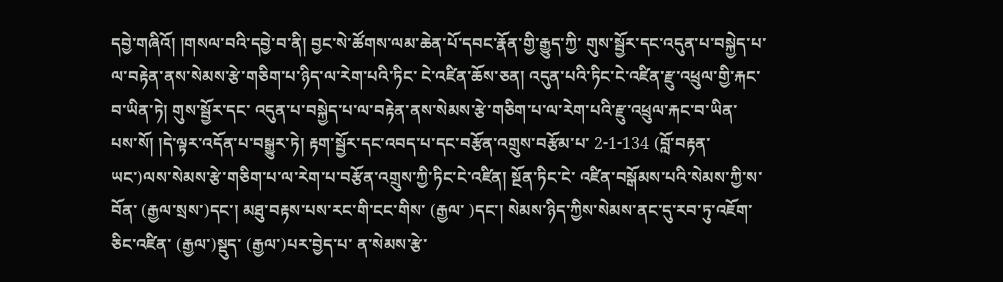དབྱེ་གཞིའོ། །གསལ་བའི་དབྱེ་བ་ནི། བྱང་སེ་ཚོགས་ལམ་ཆེན་པོ་དབང་རྣོན་གྱི་རྒྱུད་ཀྱི་ གུས་སྦྱོར་དང་འདུན་པ་བསྐྱེད་པ་ལ་བརྟེན་ནས་སེམས་རྩེ་གཅིག་པ་ཉིད་ལ་རེག་པའི་ཏིང་ ངེ་འཛིན་ཆོས་ཅན། འདུན་པའི་ཏིང་ངེ་འཛིན་རྫུ་འཕྲུལ་གྱི་རྐང་བ་ཡིན་ཏེ། གུས་སྦྱོར་དང་ འདུན་པ་བསྐྱེད་པ་ལ་བརྟེན་ནས་སེམས་རྩེ་གཅིག་པ་ལ་རེག་པའི་རྫུ་འཕྲུལ་རྐང་བ་ཡིན་ པས་སོ། །དེ་ལྟར་འདོན་པ་བསྒྱུར་ཏེ། རྟག་སྦྱོར་དང་འབད་པ་དང་བརྩོན་འགྲུས་བརྩོམ་པ་ 2-1-134 (བློ་བརྟན་ཡང་)ལས་སེམས་རྩེ་གཅིག་པ་ལ་རེག་པ་བརྩོན་འགྲུས་ཀྱི་ཏིང་ངེ་འཛིན། སྔོན་ཏིང་ངེ་ འཛིན་བསྒོམས་པའི་སེམས་ཀྱི་ས་བོན་ (རྒྱལ་སྲས་)དང་། མཐུ་བརྟས་པས་རང་གི་ངང་གིས་ (རྒྱལ་ )དང་། སེམས་ཉིད་ཀྱིས་སེམས་ནང་དུ་རབ་ཏུ་འཇོག་ཅིང་འཛིན་ (རྒྱལ་)སྡུད་ (རྒྱལ་)པར་བྱེད་པ་ ན་སེམས་རྩེ་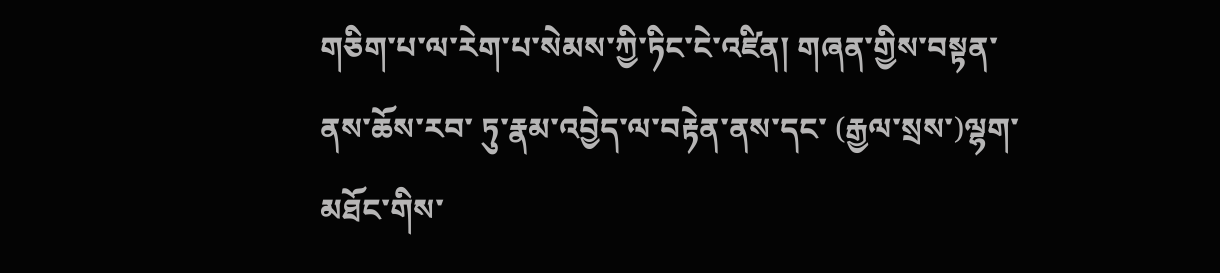གཅིག་པ་ལ་རེག་པ་སེམས་ཀྱི་ཏིང་ངེ་འཛིན། གཞན་གྱིས་བསྟན་ནས་ཆོས་རབ་ ཏུ་རྣམ་འབྱེད་ལ་བརྟེན་ནས་དང་ (རྒྱལ་སྲས་)ལྷག་མཐོང་གིས་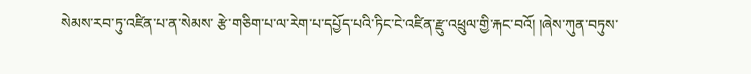སེམས་རབ་ཏུ་འཛིན་པ་ན་སེམས་ རྩེ་གཅིག་པ་ལ་རེག་པ་དཔྱོད་པའི་ཏིང་ངེ་འཛིན་རྫུ་འཕྲུལ་གྱི་རྐང་བའོ། །ཞེས་ཀུན་བཏུས་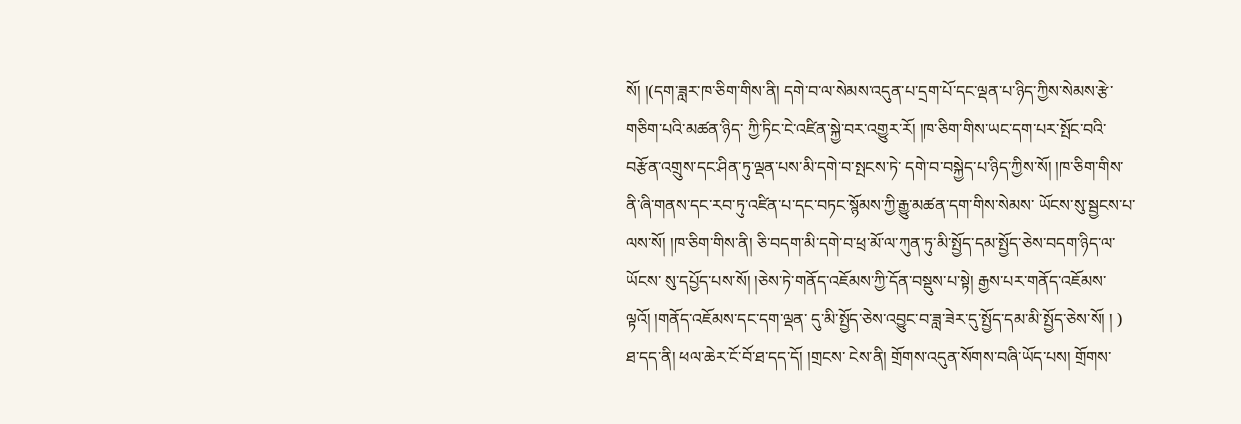སོ། །(དག་ཟླར་ཁ་ཅིག་གིས་ནི། དགེ་བ་ལ་སེམས་འདུན་པ་དྲག་པོ་དང་ལྡན་པ་ཉིད་ཀྱིས་སེམས་རྩེ་གཅིག་པའི་མཚན་ཉིད་ ཀྱི་ཏིང་ངེ་འཛིན་སྐྱེ་བར་འགྱུར་རོ། །ཁ་ཅིག་གིས་ཡང་དག་པར་སྤོང་བའི་བརྩོན་འགྲུས་དང་ཤིན་ཏུ་ལྡན་པས་མི་དགེ་བ་སྤངས་ཏེ་ དགེ་བ་བསྐྱེད་པ་ཉིད་ཀྱིས་སོ། །ཁ་ཅིག་གིས་ནི་ཞི་གནས་དང་རབ་ཏུ་འཛིན་པ་དང་བཏང་སྙོམས་ཀྱི་རྒྱུ་མཚན་དག་གིས་སེམས་ ཡོངས་སུ་སྦྱངས་པ་ལས་སོ། །ཁ་ཅིག་གིས་ནི། ཅི་བདག་མི་དགེ་བ་ཕྲ་མོ་ལ་ཀུན་ཏུ་མི་སྤྱོད་དམ་སྤྱོད་ཅེས་བདག་ཉིད་ལ་ཡོངས་ སུ་དཔྱོད་པས་སོ། །ཅེས་ཏེ་གནོད་འཇོམས་ཀྱི་དོན་བསྡུས་པ་སྟེ། རྒྱས་པར་གནོད་འཇོམས་ལྟའོ། །གནོད་འཇོམས་དང་དག་ལྡན་ དུ་མི་སྤྱོད་ཅེས་འབྱུང་བ་ཟླ་ཟེར་དུ་སྤྱོད་དམ་མི་སྤྱོད་ཅེས་སོ། ། ) ཐ་དད་ནི། ཕལ་ཆེར་ངོ་བོ་ཐ་དད་དོ། །གྲངས་ ངེས་ནི། གྲོགས་འདུན་སོགས་བཞི་ཡོད་པས། གྲོགས་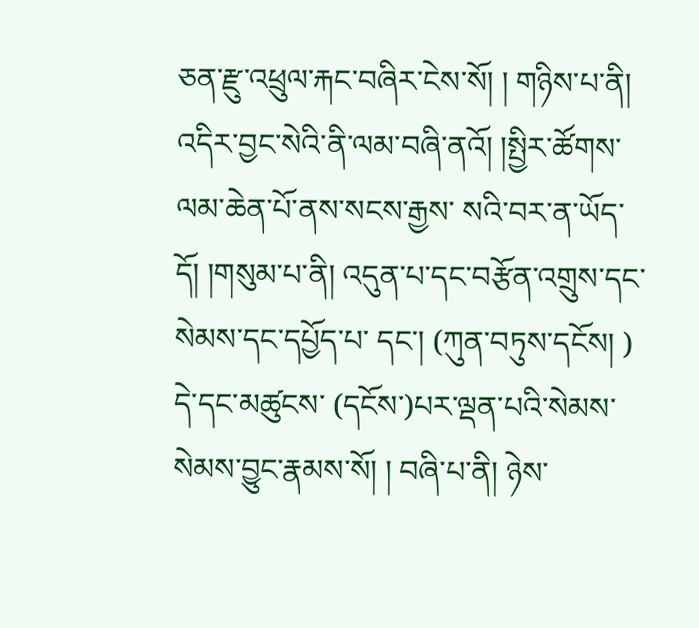ཅན་རྫུ་འཕྲུལ་རྐང་བཞིར་ངེས་སོ། ། གཉིས་པ་ནི། འདིར་བྱང་སེའི་ནི་ལམ་བཞི་ནའོ། །སྤྱིར་ཚོགས་ལམ་ཆེན་པོ་ནས་སངས་རྒྱས་ སའི་བར་ན་ཡོད་དོ། །གསུམ་པ་ནི། འདུན་པ་དང་བརྩོན་འགྲུས་དང་སེམས་དང་དཔྱོད་པ་ དང་། (ཀུན་བཏུས་དངོས། ) དེ་དང་མཚུངས་ (དངོས་)པར་ལྡན་པའི་སེམས་སེམས་བྱུང་རྣམས་སོ། ། བཞི་པ་ནི། ཉེས་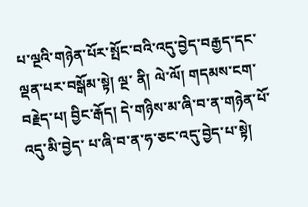པ་ལྔའི་གཉེན་པོར་སྤོང་བའི་འདུ་བྱེད་བརྒྱད་དང་ལྡན་པར་བསྒོམ་སྟེ། ལྔ་ ནི། ལེ་ལོ། གདམས་ངག་བརྗེད་པ། བྱིང་རྒོད། དེ་གཉིས་མ་ཞི་བ་ན་གཉེན་པོ་འདུ་མི་བྱེད་ པ་ཞི་བ་ན་ཧ་ཅང་འདུ་བྱེད་པ་སྟེ།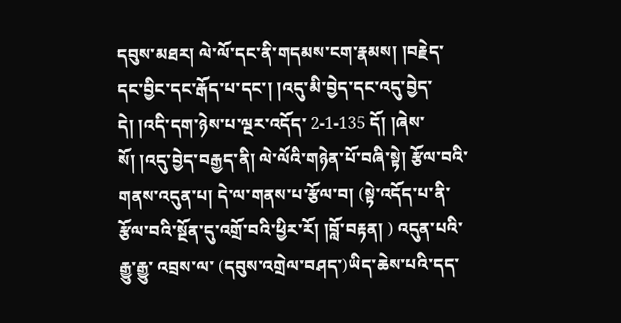དབུས་མཐར། ལེ་ལོ་དང་ནི་གདམས་ངག་རྣམས། །བརྗེད་ དང་བྱིང་དང་རྒོད་པ་དང་། །འདུ་མི་བྱེད་དང་འདུ་བྱེད་དེ། །འདི་དག་ཉེས་པ་ལྔར་འདོད་ 2-1-135 དོ། །ཞེས་སོ། །འདུ་བྱེད་བརྒྱད་ནི། ལེ་ལོའི་གཉེན་པོ་བཞི་སྟེ། རྩོལ་བའི་གནས་འདུན་པ། དེ་ལ་གནས་པ་རྩོལ་བ། (སྟེ་འདོད་པ་ནི་རྩོལ་བའི་སྔོན་དུ་འགྲོ་བའི་ཕྱིར་རོ། །བློ་བརྟན། ) འདུན་པའི་རྒྱུ་རྒྱུ་ འབྲས་ལ་ (དབུས་འགྲེལ་བཤད་)ཡིད་ཆེས་པའི་དད་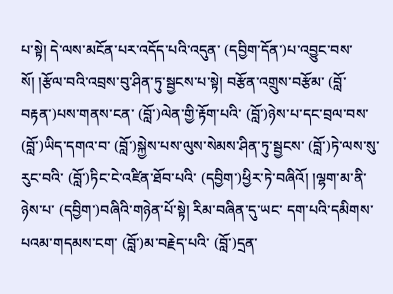པ་སྟེ། དེ་ལས་མངོན་པར་འདོད་པའི་འདུན་ (དབྱིག་དོན་)པ་འབྱུང་བས་སོ། །རྩོལ་བའི་འབྲས་བུ་ཤིན་ཏུ་སྦྱངས་པ་སྟེ། བརྩོན་འགྲུས་བརྩོམ་ (བློ་བརྟན་)པས་གནས་ངན་ (བློ་)ལེན་གྱི་རྟོག་པའི་ (བློ་)ཉེས་པ་དང་བྲལ་བས་ (བློ་)ཡིད་དགའ་བ་ (བློ་)སྐྱེས་པས་ལུས་སེམས་ཤིན་ཏུ་སྦྱངས་ (བློ་)ཏེ་ལས་སུ་རུང་བའི་ (བློ་)ཏིང་ངེ་འཛིན་ཐོབ་པའི་ (དབྱིག་)ཕྱིར་ཏེ་བཞིའོ། །ལྷག་མ་ནི་ཉེས་པ་ (དབྱིག་)བཞིའི་གཉེན་པོ་སྟེ། རིམ་བཞིན་དུ་ཡང་ དག་པའི་དམིགས་པའམ་གདམས་ངག་ (བློ་)མ་བརྗེད་པའི་ (བློ་)དྲན་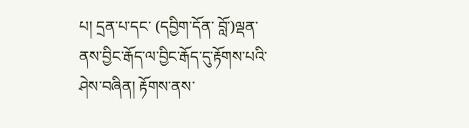པ། དྲན་པ་དང་ (དབྱིག་དོན་ བློ་)ལྡན་ནས་བྱིང་རྒོད་ལ་བྱིང་རྒོད་དུ་རྟོགས་པའི་ཤེས་བཞིན། རྟོགས་ནས་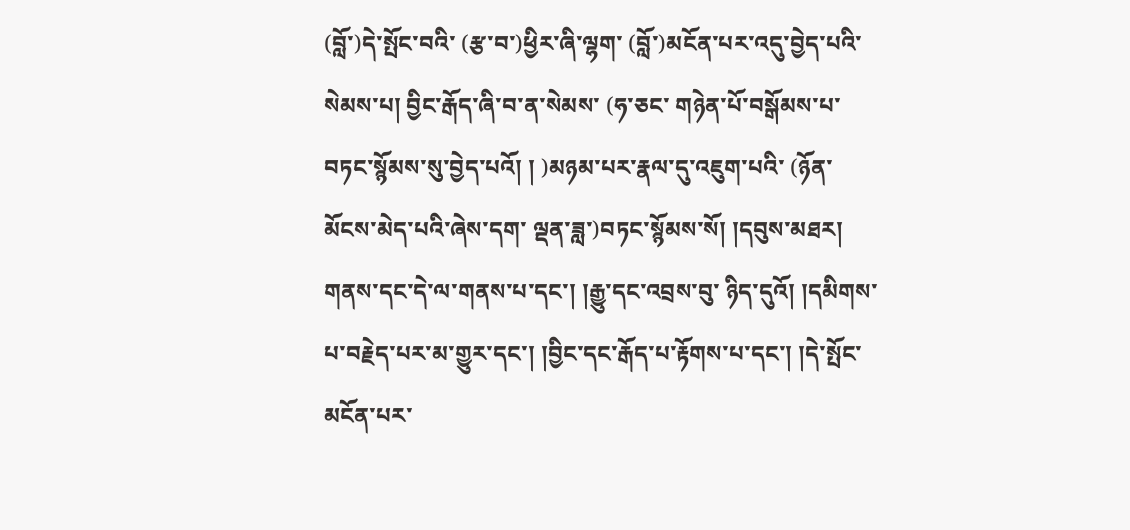(བློ་)དེ་སྤོང་བའི་ (རྩ་བ་)ཕྱིར་ཞི་ལྷག་ (བློ་)མངོན་པར་འདུ་བྱེད་པའི་སེམས་པ། བྱིང་རྒོད་ཞི་བ་ན་སེམས་ (ཧ་ཅང་ གཉེན་པོ་བསྒོམས་པ་བཏང་སྙོམས་སུ་བྱེད་པའོ། ། )མཉམ་པར་རྣལ་དུ་འཇུག་པའི་ (ཉོན་མོངས་མེད་པའི་ཞེས་དག་ ལྡན་ཟླ་)བཏང་སྙོམས་སོ། །དབུས་མཐར། གནས་དང་དེ་ལ་གནས་པ་དང་། །རྒྱུ་དང་འབྲས་བུ་ ཉིད་དུའོ། །དམིགས་པ་བརྗེད་པར་མ་གྱུར་དང་། །བྱིང་དང་རྒོད་པ་རྟོགས་པ་དང་། །དེ་སྤོང་ མངོན་པར་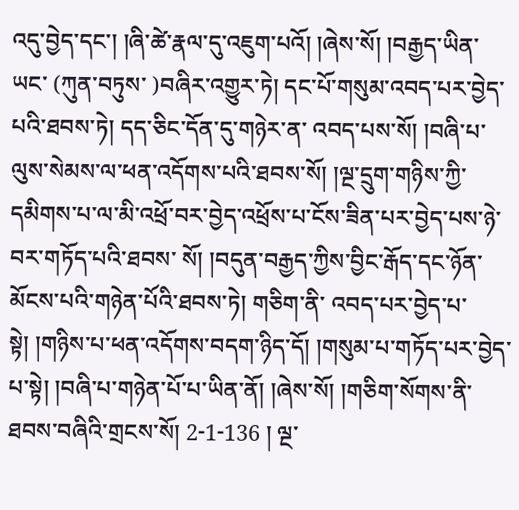འདུ་བྱེད་དང་། །ཞི་ཚེ་རྣལ་དུ་འཇུག་པའོ། །ཞེས་སོ། །བརྒྱད་ཡིན་ཡང་ (ཀུན་བཏུས་ )བཞིར་འགྱུར་ཏེ། དང་པོ་གསུམ་འབད་པར་བྱེད་པའི་ཐབས་ཏེ། དད་ཅིང་དོན་དུ་གཉེར་ན་ འབད་པས་སོ། །བཞི་པ་ལུས་སེམས་ལ་ཕན་འདོགས་པའི་ཐབས་སོ། །ལྔ་དྲུག་གཉིས་ཀྱི་ དམིགས་པ་ལ་མི་འཕྲོ་བར་བྱེད་འཕྲོས་པ་ངོས་ཟིན་པར་བྱེད་པས་ཉེ་བར་གཏོད་པའི་ཐབས་ སོ། །བདུན་བརྒྱད་ཀྱིས་བྱིང་རྒོད་དང་ཉོན་མོངས་པའི་གཉེན་པོའི་ཐབས་ཏེ། གཅིག་ནི་ འབད་པར་བྱེད་པ་སྟེ། །གཉིས་པ་ཕན་འདོགས་བདག་ཉིད་དོ། །གསུམ་པ་གཏོད་པར་བྱེད་ པ་སྟེ། །བཞི་པ་གཉེན་པོ་པ་ཡིན་ནོ། །ཞེས་སོ། །གཅིག་སོགས་ནི་ཐབས་བཞིའི་གྲངས་སོ། 2-1-136 ། ལྔ་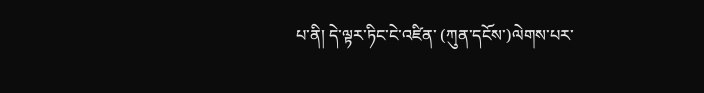པ་ནི། དེ་ལྟར་ཏིང་ངེ་འཛིན་ (ཀུན་དངོས་)ལེགས་པར་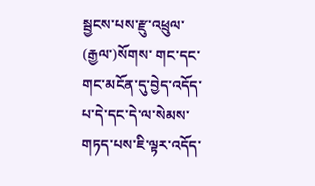སྦྱངས་པས་རྫུ་འཕྲུལ་ (རྒྱལ་)སོགས་ གང་དང་གང་མངོན་དུ་བྱེད་འདོད་པ་དེ་དང་དེ་ལ་སེམས་གཏད་པས་ཇི་ལྟར་འདོད་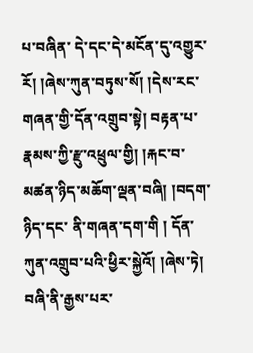པ་བཞིན་ དེ་དང་དེ་མངོན་དུ་འགྱུར་རོ། །ཞེས་ཀུན་བཏུས་སོ། །དེས་རང་གཞན་གྱི་དོན་འགྲུབ་སྟེ། བརྟན་པ་རྣམས་ཀྱི་རྫུ་འཕྲུལ་གྱི། །རྐང་བ་མཚན་ཉིད་མཆོག་ལྡན་བཞི། །བདག་ཉིད་དང་ ནི་གཞན་དག་གི ། དོན་ཀུན་འགྲུབ་པའི་ཕྱིར་སྐྱེའོ། །ཞེས་ཏེ། བཞི་ནི་རྒྱས་པར་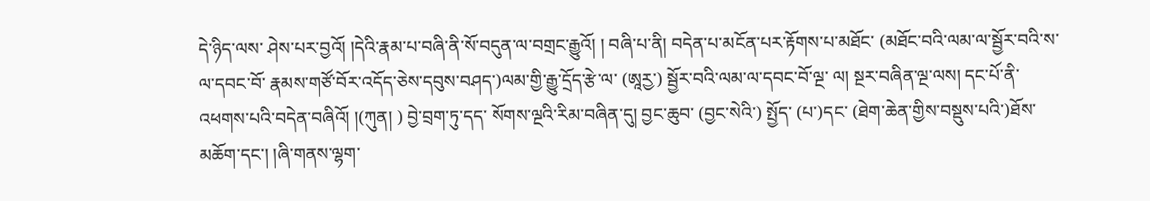དེ་ཉིད་ལས་ ཤེས་པར་བྱའོ། །དེའི་རྣམ་པ་བཞི་ནི་སོ་བདུན་ལ་བགྲང་རྒྱུའོ། ། བཞི་པ་ནི། བདེན་པ་མངོན་པར་རྟོགས་པ་མཐོང་ (མཐོང་བའི་ལམ་ལ་སྦྱོར་བའི་ས་ལ་དབང་བོ་ རྣམས་གཙོ་བོར་འདོད་ཅེས་དབུས་བཤད་)ལམ་གྱི་རྒྱུ་དྲོད་རྩེ་ལ་ (ཨཱརྱ་) སྦྱོར་བའི་ལམ་ལ་དབང་བོ་ལྔ་ ལ། སྔར་བཞིན་ལྔ་ལས། དང་པོ་ནི་འཕགས་པའི་བདེན་བཞིའོ། །(ཀུན། ) བྱེ་བྲག་ཏུ་དད་ སོགས་ལྔའི་རིམ་བཞིན་དུ། བྱང་ཆུབ་ (བྱང་སེའི་) སྤྱོད་ (པ་)དང་ (ཐེག་ཆེན་གྱིས་བསྡུས་པའི་)ཐོས་ མཆོག་དང་། །ཞི་གནས་ལྷག་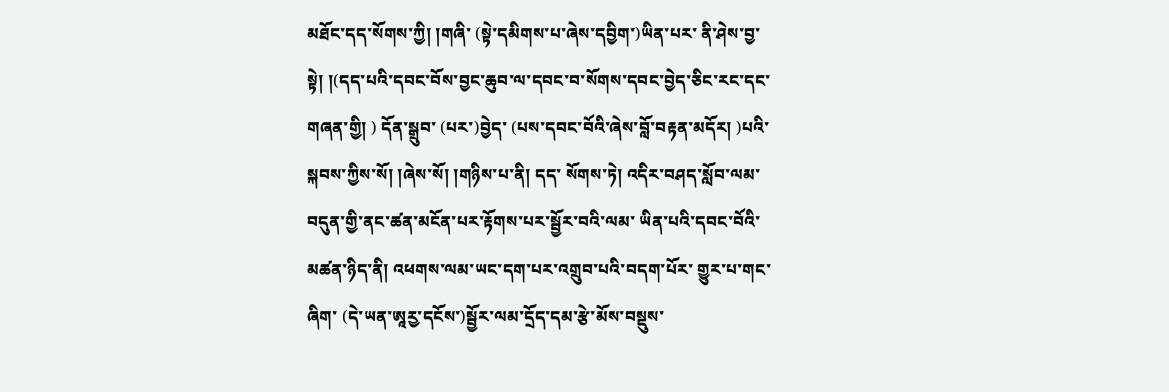མཐོང་དད་སོགས་ཀྱི། །གཞི་ (སྟེ་དམིགས་པ་ཞེས་དབྱིག་)ཡིན་པར་ ནི་ཤེས་བྱ་སྟེ། །(དད་པའི་དབང་བོས་བྱང་ཆུབ་ལ་དབང་བ་སོགས་དབང་བྱེད་ཅིང་རང་དང་གཞན་གྱི། ) དོན་སྒྲུབ་ (པར་)བྱེད་ (པས་དབང་བོའི་ཞེས་བློ་བརྟན་མདོར། )པའི་སྐབས་ཀྱིས་སོ། །ཞེས་སོ། །གཉིས་པ་ནི། དད་ སོགས་ཏེ། འདིར་བཤད་སློབ་ལམ་བདུན་གྱི་ནང་ཚན་མངོན་པར་རྟོགས་པར་སྦྱོར་བའི་ལམ་ ཡིན་པའི་དབང་བོའི་མཚན་ཉིད་ནི། འཕགས་ལམ་ཡང་དག་པར་འགྲུབ་པའི་བདག་པོར་ གྱུར་པ་གང་ཞིག་ (དེ་ཡན་ཨཱརྱ་དངོས་)སྦྱོར་ལམ་དྲོད་དམ་རྩེ་མོས་བསྡུས་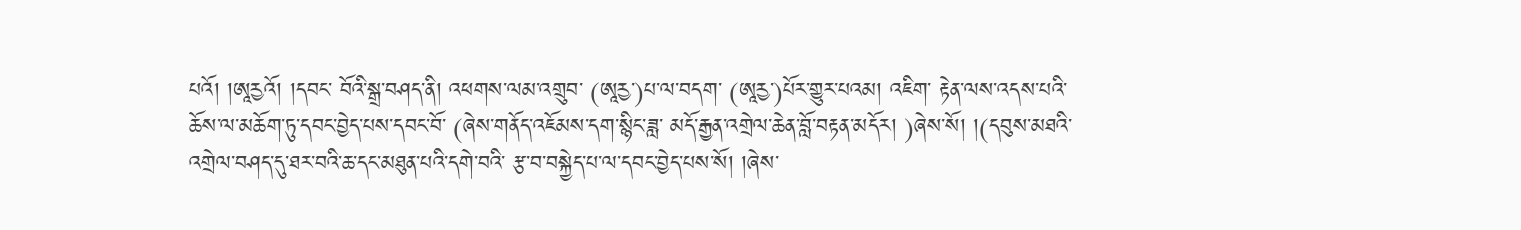པའོ། །ཨཱརྱའོ། །དབང་ བོའི་སྒྲ་བཤད་ནི། འཕགས་ལམ་འགྲུབ་ (ཨཱརྱ་)པ་ལ་བདག་ (ཨཱརྱ་)པོར་གྱུར་པའམ། འཇིག་ རྟེན་ལས་འདས་པའི་ཆོས་ལ་མཆོག་ཏུ་དབང་བྱེད་པས་དབང་བོ་ (ཞེས་གནོད་འཇོམས་དག་སྙིང་ཟླ་ མདོ་རྒྱན་འགྲེལ་ཆེན་བློ་བརྟན་མདོར། )ཞེས་སོ། །(དབུས་མཐའི་འགྲེལ་བཤད་དུ་ཐར་བའི་ཆ་དང་མཐུན་པའི་དགེ་བའི་ རྩ་བ་བསྐྱེད་པ་ལ་དབང་བྱེད་པས་སོ། །ཞེས་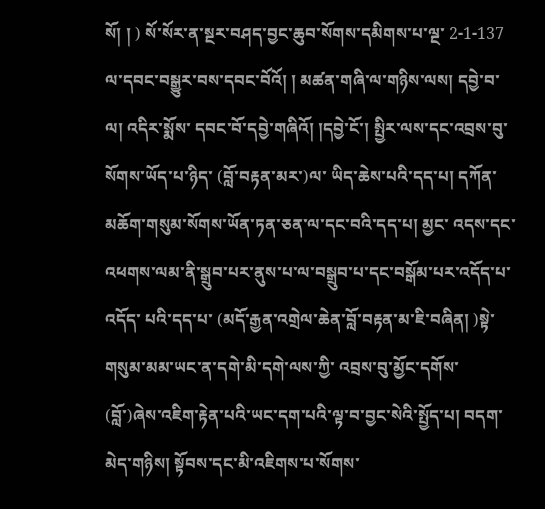སོ། ། ) སོ་སོར་ན་སྔར་བཤད་བྱང་ཆུབ་སོགས་དམིགས་པ་ལྔ་ 2-1-137 ལ་དབང་བསྒྱུར་བས་དབང་བོའོ། ། མཚན་གཞི་ལ་གཉིས་ལས། དབྱེ་བ་ལ། འདིར་སྨོས་ དབང་བོ་དབྱེ་གཞིའོ། །དབྱེ་ངོ་། སྤྱིར་ལས་དང་འབྲས་བུ་སོགས་ཡོད་པ་ཉིད་ (བློ་བརྟན་མར་)ལ་ ཡིད་ཆེས་པའི་དད་པ། དཀོན་མཆོག་གསུམ་སོགས་ཡོན་ཏན་ཅན་ལ་དང་བའི་དད་པ། མྱང་ འདས་དང་འཕགས་ལམ་ནི་སྒྲུབ་པར་ནུས་པ་ལ་བསྒྲུབ་པ་དང་བསྒོམ་པར་འདོད་པ་འདོད་ པའི་དད་པ་ (མདོ་རྒྱན་འགྲེལ་ཆེན་བློ་བརྟན་མ་ཇི་བཞིན། )སྟེ་གསུམ་མམ་ཡང་ན་དགེ་མི་དགེ་ལས་ཀྱི་ འབྲས་བུ་མྱོང་དགོས་ (བློ་)ཞེས་འཇིག་རྟེན་པའི་ཡང་དག་པའི་ལྟ་བ་བྱང་སེའི་སྤྱོད་པ། བདག་ མེད་གཉིས། སྟོབས་དང་མི་འཇིགས་པ་སོགས་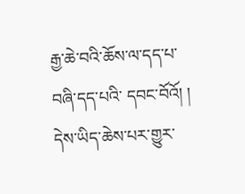རྒྱ་ཆེ་བའི་ཆོས་ལ་དད་པ་བཞི་དད་པའི་ དབང་བོའོ། ། དེས་ཡིད་ཆེས་པར་གྱུར་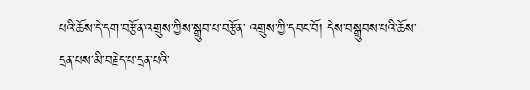པའི་ཆོས་དེ་དག་བརྩོན་འགྲུས་ཀྱིས་སྒྲུབ་པ་བརྩོན་ འགྲུས་ཀྱི་དབང་བོ། དེས་བསྒྲུབས་པའི་ཆོས་དྲན་པས་མི་བརྗེད་པ་དྲན་པའི་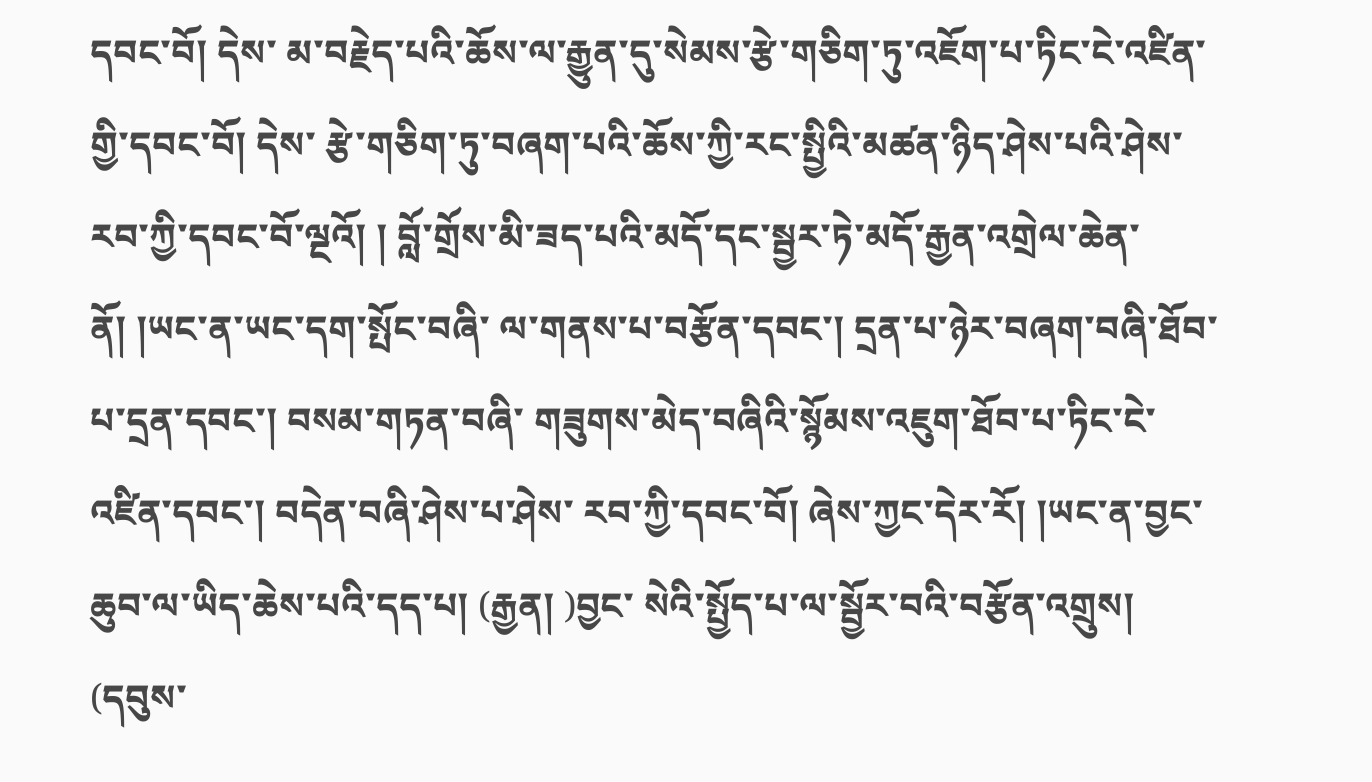དབང་བོ། དེས་ མ་བརྗེད་པའི་ཆོས་ལ་རྒྱུན་དུ་སེམས་རྩེ་གཅིག་ཏུ་འཇོག་པ་ཏིང་ངེ་འཛིན་གྱི་དབང་བོ། དེས་ རྩེ་གཅིག་ཏུ་བཞག་པའི་ཆོས་ཀྱི་རང་སྤྱིའི་མཚན་ཉིད་ཤེས་པའི་ཤེས་རབ་ཀྱི་དབང་བོ་ལྔའོ། ། བློ་གྲོས་མི་ཟད་པའི་མདོ་དང་སྦྱར་ཏེ་མདོ་རྒྱན་འགྲེལ་ཆེན་ནོ། །ཡང་ན་ཡང་དག་སྤོང་བཞི་ ལ་གནས་པ་བརྩོན་དབང་། དྲན་པ་ཉེར་བཞག་བཞི་ཐོབ་པ་དྲན་དབང་། བསམ་གཏན་བཞི་ གཟུགས་མེད་བཞིའི་སྙོམས་འཇུག་ཐོབ་པ་ཏིང་ངེ་འཛིན་དབང་། བདེན་བཞི་ཤེས་པ་ཤེས་ རབ་ཀྱི་དབང་བོ། ཞེས་ཀྱང་དེར་རོ། །ཡང་ན་བྱང་ཆུབ་ལ་ཡིད་ཆེས་པའི་དད་པ། (རྒྱན། )བྱང་ སེའི་སྤྱོད་པ་ལ་སྦྱོར་བའི་བརྩོན་འགྲུས། (དབུས་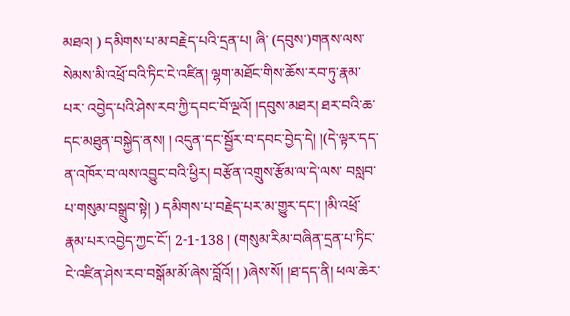མཐའ། ) དམིགས་པ་མ་བརྗེད་པའི་དྲན་པ། ཞི་ (དབུས་)གནས་ལས་སེམས་མི་འཕྲོ་བའི་ཏིང་ངེ་འཛིན། ལྷག་མཐོང་གིས་ཆོས་རབ་ཏུ་རྣམ་པར་ འབྱེད་པའི་ཤེས་རབ་ཀྱི་དབང་བོ་ལྔའོ། །དབུས་མཐར། ཐར་བའི་ཆ་དང་མཐུན་བསྐྱེད་ནས། ། འདུན་དང་སྦྱོར་བ་དབང་བྱེད་དེ། །(དེ་ལྟར་དད་ན་འཁོར་བ་ལས་འབྱུང་བའི་ཕྱིར། བརྩོན་འགྲུས་རྩོམ་ལ་དེ་ལས་ བསླབ་པ་གསུམ་བསྒྲུབ་སྟེ། ) དམིགས་པ་བརྗེད་པར་མ་གྱུར་དང་། །མི་འཕྲོ་རྣམ་པར་འབྱེད་ཀྱང་ངོ་། 2-1-138 ། (གསུམ་རིམ་བཞིན་དྲན་པ་ཏིང་ངེ་འཛིན་ཤེས་རབ་བསྒོམ་མོ་ཞེས་བློའོ། ། )ཞེས་སོ། །ཐ་དད་ནི། ཕལ་ཆེར་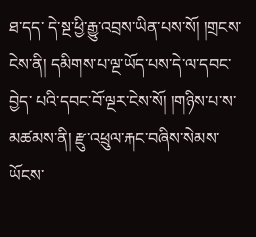ཐ་དད་ དེ་སྔ་ཕྱི་རྒྱུ་འབྲས་ཡིན་པས་སོ། །གྲངས་ངེས་ནི། དམིགས་པ་ལྔ་ཡོད་པས་དེ་ལ་དབང་བྱེད་ པའི་དབང་བོ་ལྔར་ངེས་སོ། །གཉིས་པ་ས་མཚམས་ནི། རྫུ་འཕྲུལ་རྐང་བཞིས་སེམས་ཡོངས་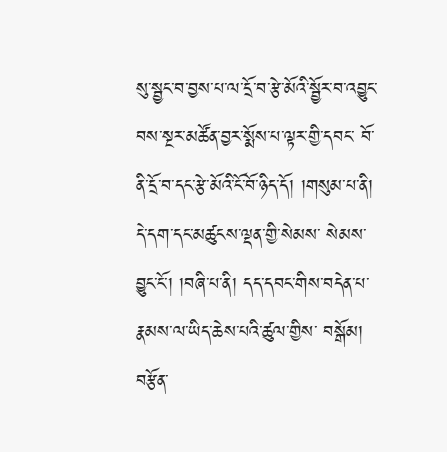སུ་སྦྱང་བ་བྱས་པ་ལ་དྲོ་བ་རྩེ་མོའི་སྦྱོར་བ་འབྱུང་བས་སྔར་མཚོན་བྱར་སྨོས་པ་ལྟར་གྱི་དབང་ བོ་ནི་དྲོ་བ་དང་རྩེ་མོའི་ངོ་བོ་ཉིད་དོ། །གསུམ་པ་ནི། དེ་དག་དང་མཚུངས་ལྡན་གྱི་སེམས་ སེམས་བྱུང་ངོ་། །བཞི་པ་ནི། དད་དབང་གིས་བདེན་པ་རྣམས་ལ་ཡིད་ཆེས་པའི་ཚུལ་གྱིས་ བསྒོམ། བརྩོན་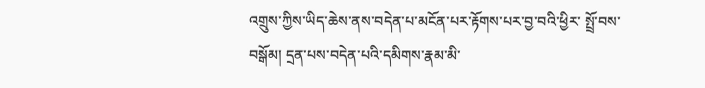འགྲུས་ཀྱིས་ཡིད་ཆེས་ནས་བདེན་པ་མངོན་པར་རྟོགས་པར་བྱ་བའི་ཕྱིར་ སྤྲོ་བས་བསྒོམ། དྲན་པས་བདེན་པའི་དམིགས་རྣམ་མི་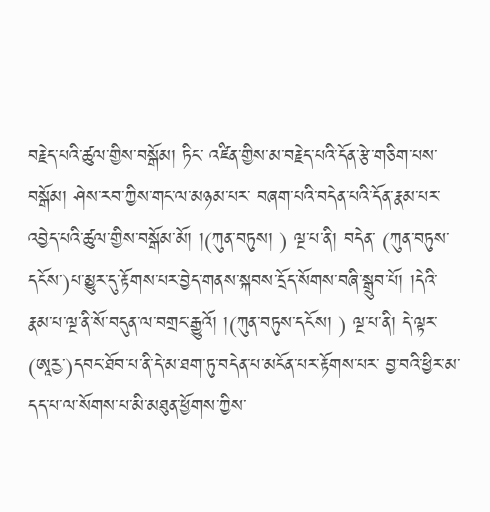བརྗེད་པའི་ཚུལ་གྱིས་བསྒོམ། ཏིང་ འཛིན་གྱིས་མ་བརྗེད་པའི་དོན་རྩེ་གཅིག་པས་བསྒོམ། ཤེས་རབ་ཀྱིས་གང་ལ་མཉམ་པར་ བཞག་པའི་བདེན་པའི་དོན་རྣམ་པར་འབྱེད་པའི་ཚུལ་གྱིས་བསྒོམ་མོ། །(ཀུན་བཏུས། ) ལྔ་པ་ནི། བདེན་ (ཀུན་བཏུས་དངོས་)པ་མྱུར་དུ་རྟོགས་པར་བྱེད་གནས་སྐབས་དྲོད་སོགས་བཞི་སྒྲུབ་པོ། །དེའི་ རྣམ་པ་ལྔ་ནི་སོ་བདུན་ལ་བགྲང་རྒྱུའོ། །(ཀུན་བཏུས་དངོས། ) ལྔ་པ་ནི། དེ་ལྟར་ (ཨཱརྱ་)དབང་ཐོབ་པ་ནི་དེ་མ་ཐག་ཏུ་བདེན་པ་མངོན་པར་རྟོགས་པར་ བྱ་བའི་ཕྱིར་མ་དད་པ་ལ་སོགས་པ་མི་མཐུན་ཕྱོགས་ཀྱིས་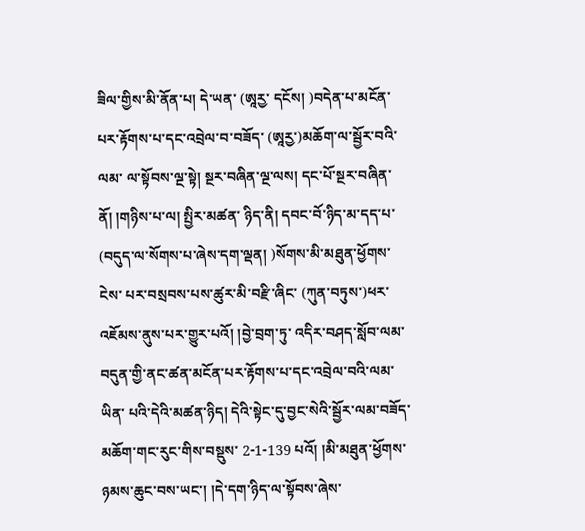ཟིལ་གྱིས་མི་ནོན་པ། དེ་ཡན་ (ཨཱརྱ་ དངོས། )བདེན་པ་མངོན་པར་རྟོགས་པ་དང་འབྲེལ་བ་བཟོད་ (ཨཱརྱ་)མཆོག་ལ་སྦྱོར་བའི་ལམ་ ལ་སྟོབས་ལྔ་སྟེ། སྔར་བཞིན་ལྔ་ལས། དང་པོ་སྔར་བཞིན་ནོ། །གཉིས་པ་ལ། སྤྱིར་མཚན་ ཉིད་ནི། དབང་བོ་ཉིད་མ་དད་པ་ (བདུད་ལ་སོགས་པ་ཞེས་དག་ལྡན། )སོགས་མི་མཐུན་ཕྱོགས་ངེས་ པར་བསྲབས་པས་ཚུར་མི་བརྫི་ཞིང་ (ཀུན་བཏུས་)ཕར་འཇོམས་ནུས་པར་གྱུར་པའོ། །བྱེ་བྲག་ཏུ་ འདིར་བཤད་སློབ་ལམ་བདུན་གྱི་ནང་ཚན་མངོན་པར་རྟོགས་པ་དང་འབྲེལ་བའི་ལམ་ཡིན་ པའི་དེའི་མཚན་ཉིད། དེའི་སྟེང་དུ་བྱང་སེའི་སྦྱོར་ལམ་བཟོད་མཆོག་གང་རུང་གིས་བསྡུས་ 2-1-139 པའོ། །མི་མཐུན་ཕྱོགས་ཉམས་ཆུང་བས་ཡང་། །དེ་དག་ཉིད་ལ་སྟོབས་ཞེས་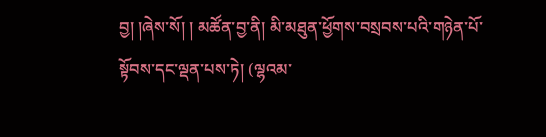བྱ། །ཞེས་སོ། ། མཚོན་བྱ་ནི། མི་མཐུན་ཕྱོགས་བསྲབས་པའི་གཉེན་པོ་སྟོབས་དང་ལྡན་པས་ཏེ། (ལྷའམ་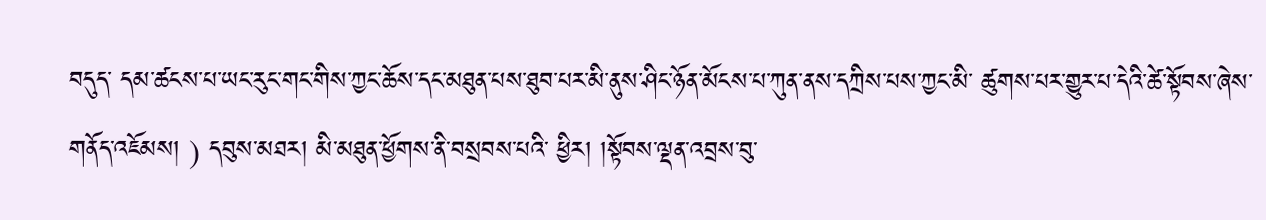བདུད་ དམ་ཚངས་པ་ཡང་རུང་གང་གིས་ཀྱང་ཆོས་དང་མཐུན་པས་ཐུབ་པར་མི་ནུས་ཤིང་ཉོན་མོངས་པ་ཀུན་ནས་དཀྲིས་པས་ཀྱང་མི་ ཚུགས་པར་གྱུར་པ་དེའི་ཚེ་སྟོབས་ཞེས་གནོད་འཇོམས། ) དབུས་མཐར། མི་མཐུན་ཕྱོགས་ནི་བསྲབས་པའི་ ཕྱིར། །སྟོབས་ལྡན་འབྲས་བུ་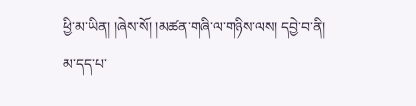ཕྱི་མ་ཡིན། །ཞེས་སོ། །མཚན་གཞི་ལ་གཉིས་ལས། དབྱེ་བ་ནི། མ་དད་པ་